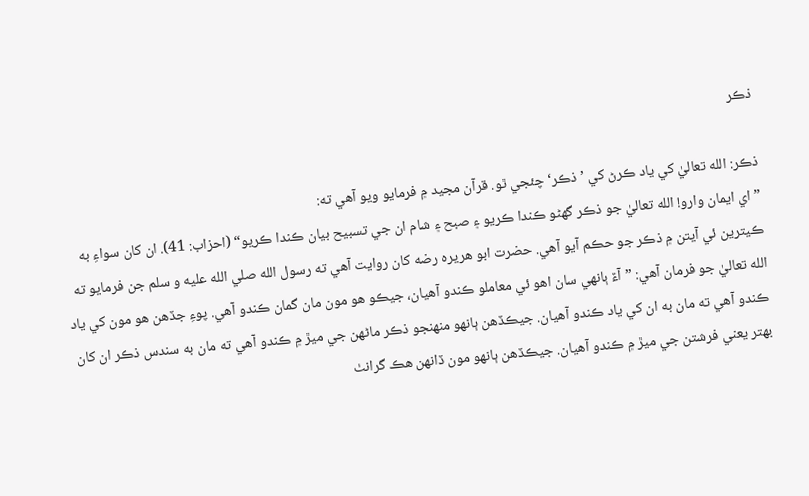ذڪر

ذڪر: الله تعاليٰ کي ياد ڪرڻ کي ’ذڪر‘ چئجي ٿو. قرآن مجيد ۾ فرمايو ويو آهي ته:
”اي ايمان وارو! الله تعاليٰ جو ذڪر گھڻو ڪندا ڪريو ۽ صبح ۽ شام ان جي تسبيح بيان ڪندا ڪريو“ (احزاب: 41). ان کان سواءِ به ڪيترين ئي آيتن ۾ ذڪر جو حڪم آيو آهي. حضرت ابو هريره رضه کان روايت آهي ته رسول الله صلي الله عليه و سلم جن فرمايو ته الله تعاليٰ جو فرمان آهي: ”آءٌ ٻانهي سان اهو ئي معاملو ڪندو آهيان، جيڪو هو مون مان گمان ڪندو آهي. پوءِ جڏهن هو مون کي ياد ڪندو آهي ته مان به ان کي ياد ڪندو آهيان. جيڪڏهن ٻانهو منهنجو ذڪر ماڻهن جي ميڙ ۾ ڪندو آهي ته مان به سندس ذڪر ان کان بهتر يعني فرشتن جي ميڙ ۾ ڪندو آهيان. جيڪڏهن ٻانهو مون ڏانهن هڪ گرانٺ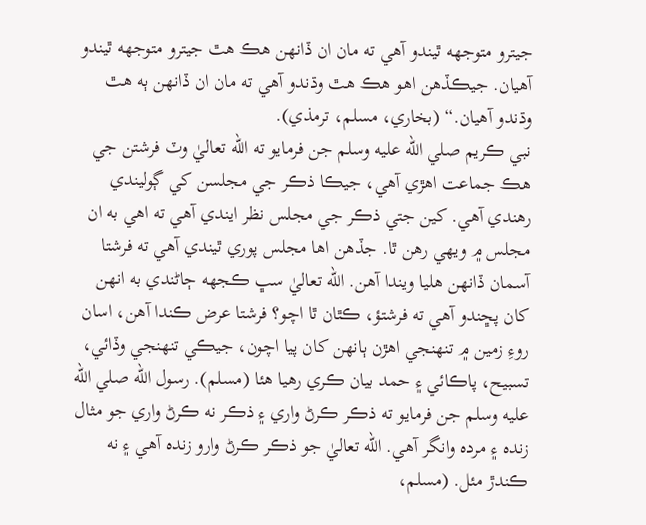جيترو متوجهه ٿيندو آهي ته مان ان ڏانهن هڪ هٿ جيترو متوجهه ٿيندو آهيان. جيڪڏهن اهو هڪ هٿ وڌندو آهي ته مان ان ڏانهن ٻه هٿ وڌندو آهيان.“ (بخاري، مسلم، ترمذي).
نبي ڪريم صلي الله عليه وسلم جن فرمايو ته الله تعاليٰ وٽ فرشتن جي هڪ جماعت اهڙي آهي، جيڪا ذڪر جي مجلسن کي ڳوليندي رهندي آهي. کين جتي ذڪر جي مجلس نظر ايندي آهي ته اهي به ان مجلس ۾ ويهي رهن ٿا. جڏهن اها مجلس پوري ٿيندي آهي ته فرشتا آسمان ڏانهن هليا ويندا آهن. الله تعاليٰ سڀ ڪجهه ڄاڻندي به انهن کان پڇندو آهي ته فرشتؤ، ڪٿان ٿا اچو؟ فرشتا عرض ڪندا آهن، اسان روءِ زمين ۾ تنهنجي اهڙن ٻانهن کان پيا اچون، جيڪي تنهنجي وڏائي، تسبيح، پاڪائي ۽ حمد بيان ڪري رهيا هئا (مسلم). رسول الله صلي الله عليه وسلم جن فرمايو ته ذڪر ڪرڻ واري ۽ ذڪر نه ڪرڻ واري جو مثال زنده ۽ مرده وانگر آهي. الله تعاليٰ جو ذڪر ڪرڻ وارو زنده آهي ۽ نه ڪندڙ مئل. (مسلم،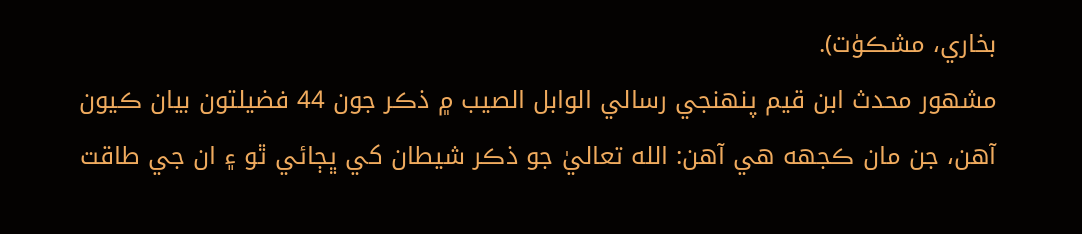بخاري، مشڪوٰت).
مشهور محدث ابن قيم پنهنجي رسالي الوابل الصيب ۾ ذڪر جون 44 فضيلتون بيان ڪيون آهن، جن مان ڪجهه هي آهن: الله تعاليٰ جو ذڪر شيطان کي ڀڄائي ٿو ۽ ان جي طاقت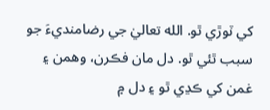کي ٽوڙي ٿو. الله تعاليٰ جي رضامنديءَ جو سبب ٿئي ٿو. دل مان فڪرن، وهمن ۽ غمن کي ڪڍي ٿو ۽ دل ۾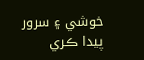خوشي ۽ سرور پيدا ڪري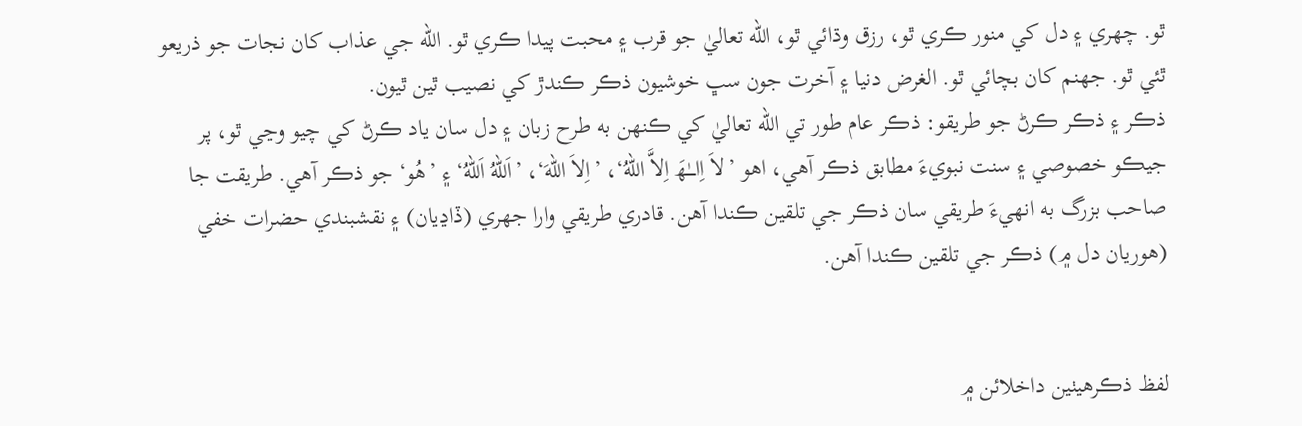ٿو. چهري ۽ دل کي منور ڪري ٿو، رزق وڌائي ٿو، الله تعاليٰ جو قرب ۽ محبت پيدا ڪري ٿو. الله جي عذاب کان نجات جو ذريعو ٿئي ٿو. جهنم کان بچائي ٿو. الغرض دنيا ۽ آخرت جون سڀ خوشيون ذڪر ڪندڙ کي نصيب ٿين ٿيون.
ذڪر ۽ ذڪر ڪرڻ جو طريقو: ذڪر عام طور تي الله تعاليٰ کي ڪنهن به طرح زبان ۽ دل سان ياد ڪرڻ کي چيو وڃي ٿو، پر جيڪو خصوصي ۽ سنت نبويءَ مطابق ذڪر آهي، اهو ’لاَ اِاـــٰھَ اِلاَّ اللهُ‘، ’اِلاَ اللهَ‘، ’اَللهُ اَللهُ‘ ۽ ’هُو‘ جو ذڪر آهي. طريقت جا صاحب بزرگ به انهيءَ طريقي سان ذڪر جي تلقين ڪندا آهن. قادري طريقي وارا جھري (ڏاڍيان) ۽ نقشبندي حضرات خفي (هوريان دل ۾) ذڪر جي تلقين ڪندا آهن.


لفظ ذڪرھيٺين داخلائن ۾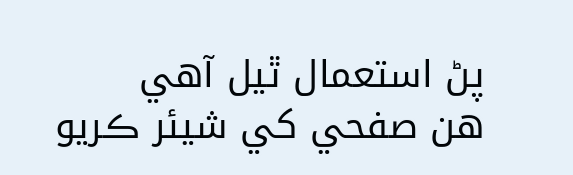پڻ استعمال ٿيل آھي
هن صفحي کي شيئر ڪريو